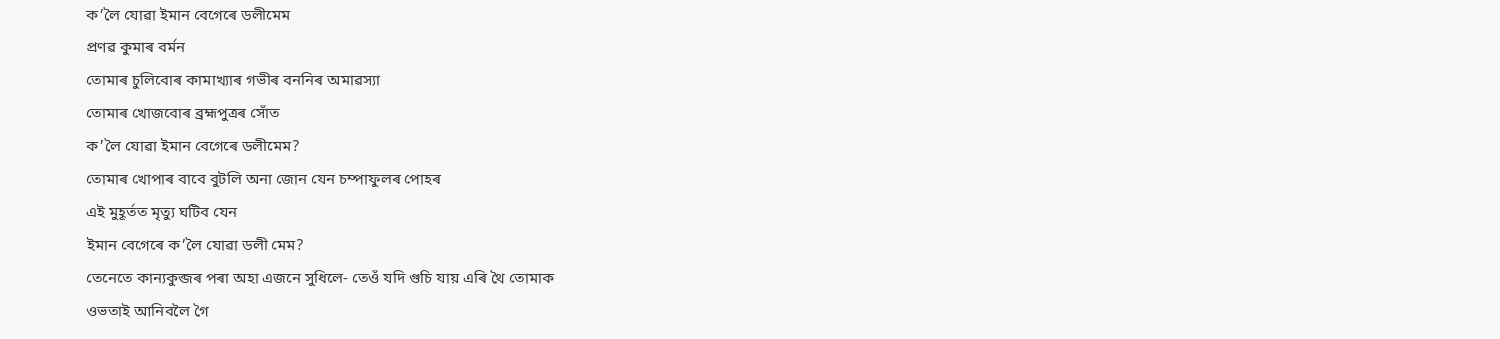ক’লৈ যোৱা ইমান বেগেৰে ডলীমেম
প্ৰণৱ কুমাৰ বৰ্মন
তোমাৰ চুলিবোৰ কামাখ্যাৰ গভীৰ বননিৰ অমাৱস্যা
তোমাৰ খোজবোৰ ব্ৰহ্মপুত্ৰৰ সোঁত
ক’লৈ যোৱা ইমান বেগেৰে ডলীমেম?
তোমাৰ খোপাৰ বাবে বুটলি অনা জোন যেন চম্পাফুলৰ পোহৰ
এই মুহূৰ্তত মৃত্যু ঘটিব যেন
ইমান বেগেৰে ক’লৈ যোৱা ডলী মেম?
তেনেতে কান্যকুব্জৰ পৰা অহা এজনে সুধিলে- তেওঁ যদি গুচি যায় এৰি থৈ তোমাক
ওভতাই আনিবলৈ গৈ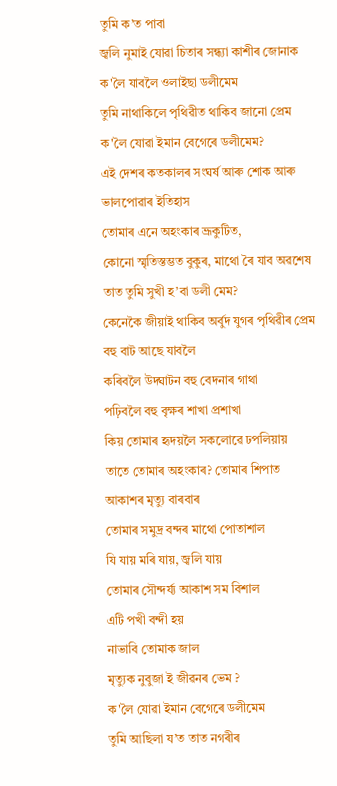তুমি ক’ত পাবা
জ্বলি নুমাই যোৱা চিতাৰ সন্ধ্যা কাশীৰ জোনাক
ক'লৈ যাবলৈ ওলাইছা ডলীমেম
তুমি নাথাকিলে পৃথিৱীত থাকিব জানো প্ৰেম
ক'লৈ যোৱা ইমান বেগেৰে ডলীমেম?
এই দেশৰ কতকালৰ সংঘৰ্ষ আৰু শোক আৰু ভালপোৱাৰ ইতিহাস
তোমাৰ এনে অহংকাৰ ভ্ৰূকুটিত,
কোনো স্মৃতিস্তম্ভত বুকুৰ, মাথো ৰৈ যাব অৱশেষ
তাত তুমি সুখী হ’বা ডলী মেম?
কেনেকৈ জীয়াই থাকিব অৰ্বুদ যুগৰ পৃথিৱীৰ প্ৰেম
বহু বাট আছে যাবলৈ
কৰিবলৈ উদ্ঘাটন বহু বেদনাৰ গাথা
পঢ়িবলৈ বহু বৃক্ষৰ শাখা প্ৰশাখা
কিয় তোমাৰ হৃদয়লৈ সকলোৱে ঢপলিয়ায়
তাতে তোমাৰ অহংকাৰ? তোমাৰ শিপাত আকাশৰ মৃত্যু বাৰবাৰ
তোমাৰ সমুদ্ৰ বন্দৰ মাথো পোতাশাল
যি যায় মৰি যায়, জ্বলি যায়
তোমাৰ সৌন্দৰ্য্য আকাশ সম বিশাল
এটি পখী বন্দী হয়
নাভাবি তোমাক জাল
মৃত্যুক নুবুজা ই জীৱনৰ ভেম ?
ক'লৈ যোৱা ইমান বেগেৰে ডলীমেম
তুমি আছিলা য’ত তাত নগৰীৰ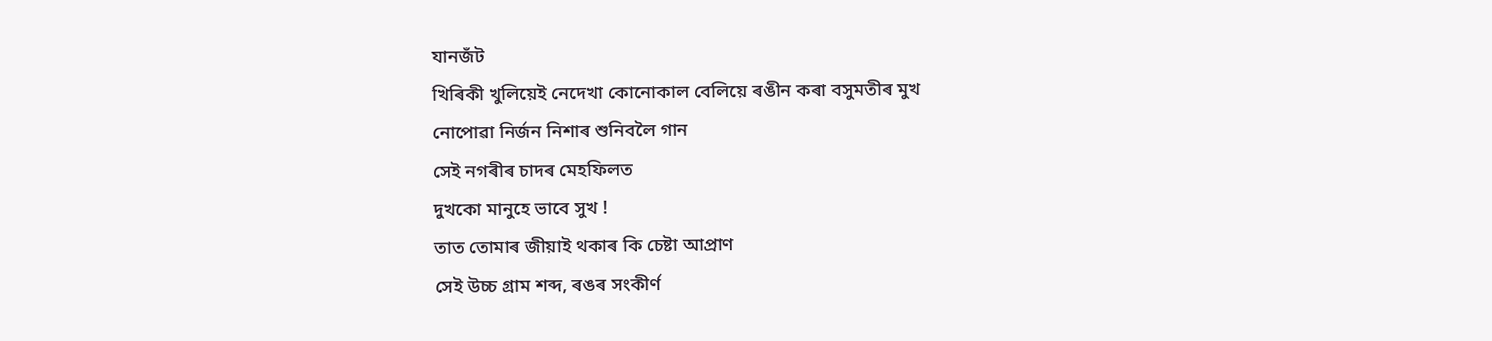যানজঁট
খিৰিকী খুলিয়েই নেদেখা কোনোকাল বেলিয়ে ৰঙীন কৰা বসুমতীৰ মুখ
নোপোৱা নিৰ্জন নিশাৰ শুনিবলৈ গান
সেই নগৰীৰ চাদৰ মেহফিলত
দুখকো মানুহে ভাবে সুখ !
তাত তোমাৰ জীয়াই থকাৰ কি চেষ্টা আপ্ৰাণ
সেই উচ্চ গ্ৰাম শব্দ, ৰঙৰ সংকীৰ্ণ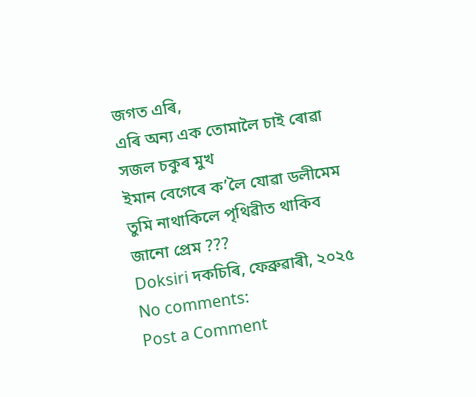জগত এৰি,
এৰি অন্য এক তোমালৈ চাই ৰোৱা সজল চকুৰ মুখ
ইমান বেগেৰে ক’লৈ যোৱা ডলীমেম
তুমি নাথাকিলে পৃথিৱীত থাকিব জানো প্ৰেম ???
Doksiri দকচিৰি, ফেব্ৰুৱাৰী, ২০২৫
No comments:
Post a Comment